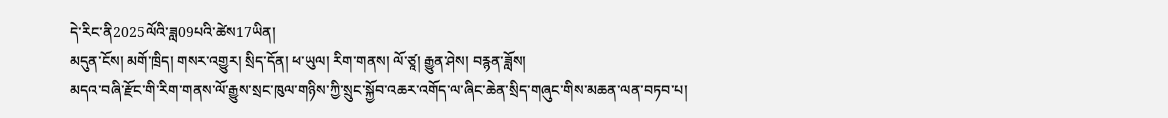དེ་རིང་ནི2025ལོའི་ཟླ09པའི་ཚེས17ཡིན།
མདུན་ངོས། མགོ་ཁྲིད། གསར་འགྱུར། སྲིད་དོན། ཕ་ཡུལ། རིག་གནས། ལོ་ཙཱ། རྒྱུན་ཤེས། བརྙན་ཟློས།
མདའ་བཞི་རྫོང་གི་རིག་གནས་ལོ་རྒྱུས་སྲང་ཁུལ་གཉིས་ཀྱི་སྲུང་སྐྱོབ་འཆར་འགོད་ལ་ཞིང་ཆེན་སྲིད་གཞུང་གིས་མཆན་ལན་བཏབ་པ།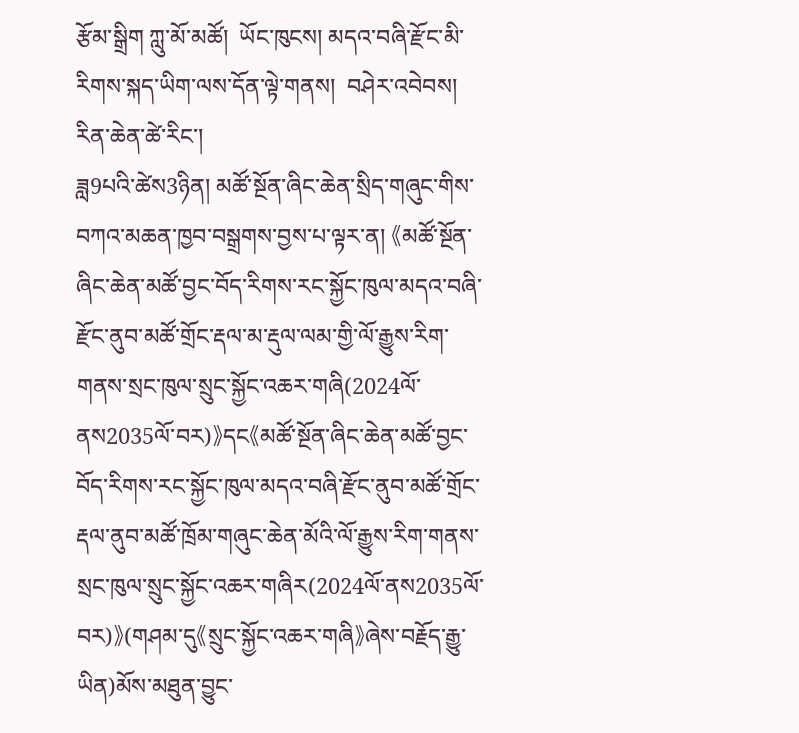རྩོམ་སྒྲིག ཀླུ་མོ་མཚོ།  ཡོང་ཁུངས། མདའ་བཞི་རྫོང་མི་རིགས་སྐད་ཡིག་ལས་དོན་ལྟེ་གནས།  བཤེར་འབེབས། རིན་ཆེན་ཚེ་རིང་།
ཟླ9པའི་ཚེས3ཉིན། མཚོ་སྔོན་ཞིང་ཆེན་སྲིད་གཞུང་གིས་བཀའ་མཆན་ཁྱབ་བསྒྲགས་བྱས་པ་ལྟར་ན། 《མཚོ་སྔོན་ཞིང་ཆེན་མཚོ་བྱང་བོད་རིགས་རང་སྐྱོང་ཁུལ་མདའ་བཞི་རྫོང་ནུབ་མཚོ་གྲོང་རྡལ་མ་རྡུལ་ལམ་གྱི་ལོ་རྒྱུས་རིག་གནས་སྲང་ཁུལ་སྲུང་སྐྱོང་འཆར་གཞི(2024ལོ་ནས2035ལོ་བར)》དང《མཚོ་སྔོན་ཞིང་ཆེན་མཚོ་བྱང་བོད་རིགས་རང་སྐྱོང་ཁུལ་མདའ་བཞི་རྫོང་ནུབ་མཚོ་གྲོང་རྡལ་ནུབ་མཚོ་ཁྲོམ་གཞུང་ཆེན་མོའི་ལོ་རྒྱུས་རིག་གནས་སྲང་ཁུལ་སྲུང་སྐྱོང་འཆར་གཞིར(2024ལོ་ནས2035ལོ་བར)》(གཤམ་དུ《སྲུང་སྐྱོང་འཆར་གཞི》ཞེས་བརྗོད་རྒྱུ་ཡིན)མོས་མཐུན་བྱུང་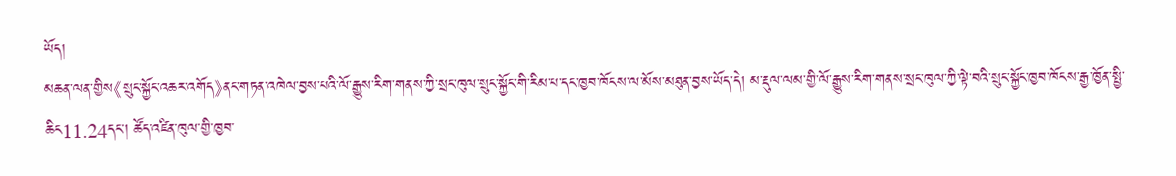ཡོད།
མཆན་ལན་གྱིས《སྲུང་སྐྱོང་འཆར་འགོད》ནང་གཏན་འཁེལ་བྱས་པའི་ལོ་རྒྱུས་རིག་གནས་ཀྱི་སྲང་ཁུལ་སྲུང་སྐྱོང་གི་རིམ་པ་དང་ཁྱབ་ཁོངས་ལ་མོས་མཐུན་བྱས་ཡོད་དེ། མ་རྡུལ་ལམ་གྱི་ལོ་རྒྱུས་རིག་གནས་སྲང་ཁུལ་ཀྱི་ལྟེ་བའི་སྲུང་སྐྱོང་ཁྱབ་ཁོངས་རྒྱ་ཁྱོན་སྤྱི་ཆིང11.24དང་། ཚོད་འཛིན་ཁུལ་གྱི་ཁྱབ་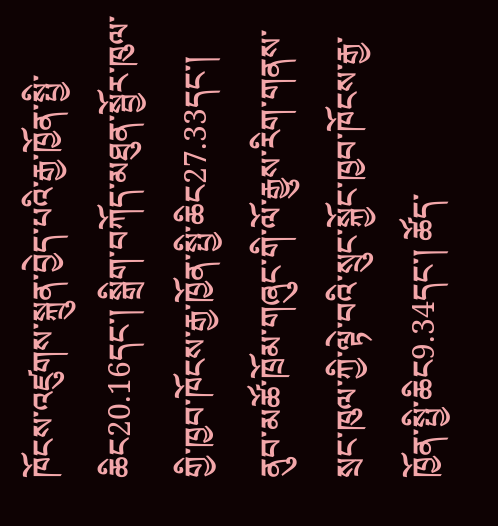ཁོངས་འཛུགས་སྐྲུན་བྱེད་པའི་རྒྱ་ཁྱོན་སྤྱི་ཆིང20.16དང་། སྒྲིག་བཀོད་མཐུན་སྦྱོར་ཁུལ་གྱི་ཁྱབ་ཁོངས་རྒྱ་ཁྱོན་སྤྱི་ཆིང27.33དང་། ནུབ་མཚོ་ཁྲོམ་གཞུང་གི་ལོ་རྒྱུས་རིག་གནས་སྲང་ཁུལ་ཀྱི་ལྟེ་བའི་སྲུང་སྐྱོང་ཁྱབ་ཁོངས་རྒྱ་ཁྱོན་སྤྱི་ཆིང9.34དང་། ཚོད་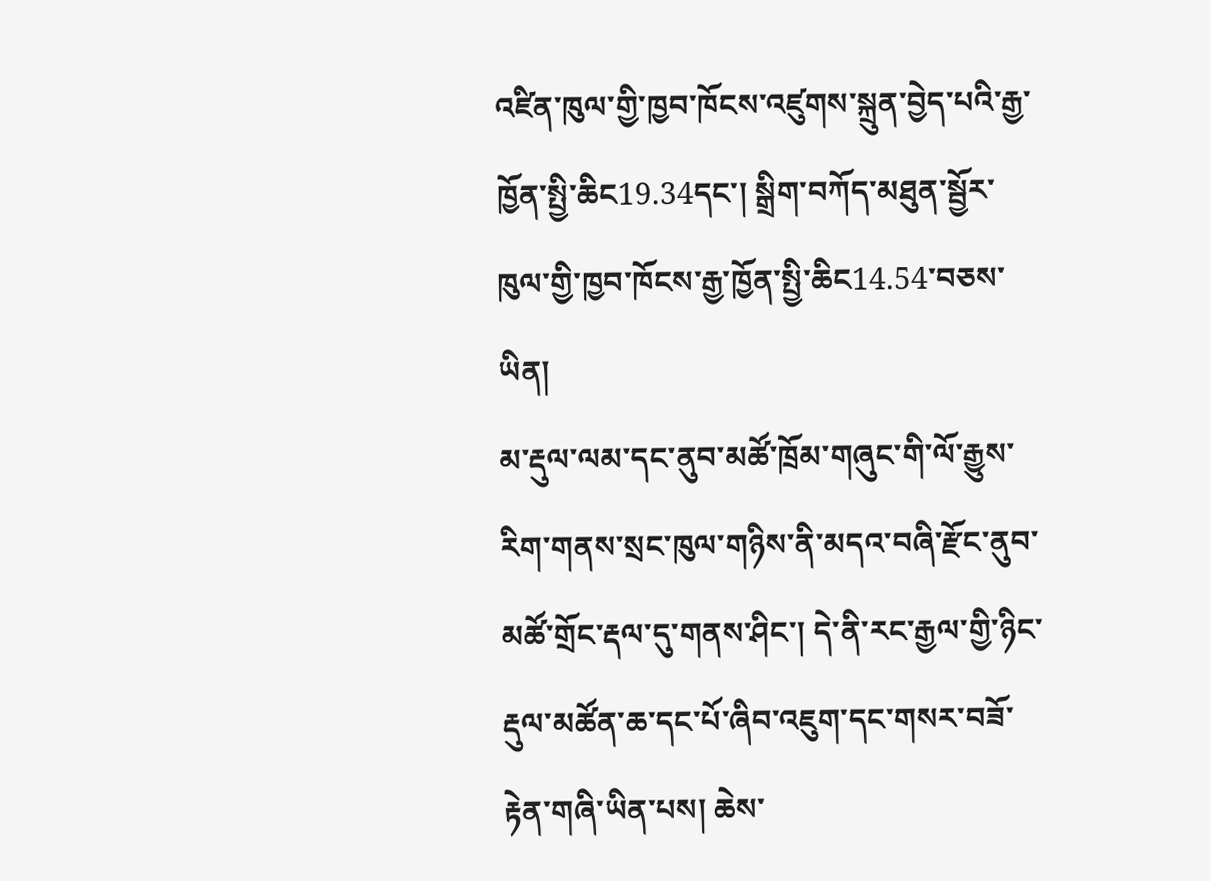འཛིན་ཁུལ་གྱི་ཁྱབ་ཁོངས་འཛུགས་སྐྲུན་བྱེད་པའི་རྒྱ་ཁྱོན་སྤྱི་ཆིང19.34དང་། སྒྲིག་བཀོད་མཐུན་སྦྱོར་ཁུལ་གྱི་ཁྱབ་ཁོངས་རྒྱ་ཁྱོན་སྤྱི་ཆིང14.54་བཅས་ཡིན།
མ་རྡུལ་ལམ་དང་ནུབ་མཚོ་ཁྲོམ་གཞུང་གི་ལོ་རྒྱུས་རིག་གནས་སྲང་ཁུལ་གཉིས་ནི་མདའ་བཞི་རྫོང་ནུབ་མཚོ་གྲོང་རྡལ་དུ་གནས་ཤིང་། དེ་ནི་རང་རྒྱལ་གྱི་ཉིང་རྡུལ་མཚོན་ཆ་དང་པོ་ཞིབ་འཇུག་དང་གསར་བཟོ་རྟེན་གཞི་ཡིན་པས། ཆེས་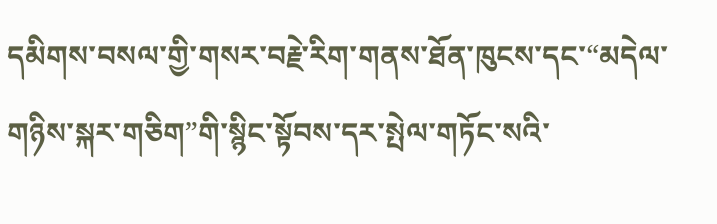དམིགས་བསལ་གྱི་གསར་བརྗེ་རིག་གནས་ཐོན་ཁུངས་དང་“མདེལ་གཉིས་སྐར་གཅིག”གི་སྙིང་སྟོབས་དར་སྤེལ་གཏོང་སའི་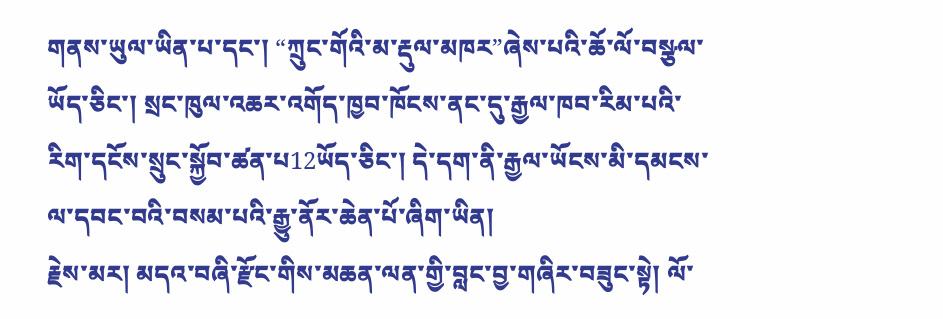གནས་ཡུལ་ཡིན་པ་དང་། “ཀྲུང་གོའི་མ་རྡུལ་མཁར”ཞེས་པའི་ཆོ་ལོ་བསྩལ་ཡོད་ཅིང་། སྲང་ཁུལ་འཆར་འགོད་ཁྱབ་ཁོངས་ནང་དུ་རྒྱལ་ཁབ་རིམ་པའི་རིག་དངོས་སྲུང་སྐྱོབ་ཚན་པ12ཡོད་ཅིང་། དེ་དག་ནི་རྒྱལ་ཡོངས་མི་དམངས་ལ་དབང་བའི་བསམ་པའི་རྒྱུ་ནོར་ཆེན་པོ་ཞིག་ཡིན།
རྗེས་མར། མདའ་བཞི་རྫོང་གིས་མཆན་ལན་གྱི་བླང་བྱ་གཞིར་བཟུང་སྟེ། ལོ་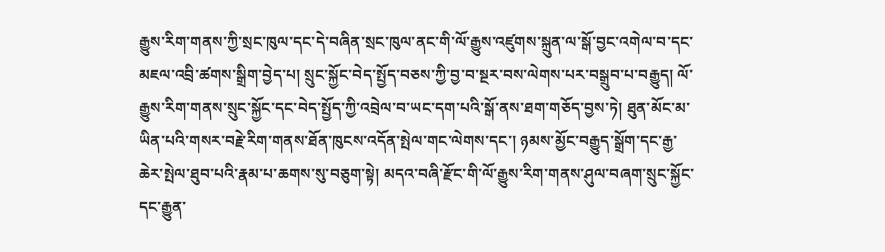རྒྱུས་རིག་གནས་ཀྱི་སྲང་ཁུལ་དང་དེ་བཞིན་སྲང་ཁུལ་ནང་གི་ལོ་རྒྱུས་འཛུགས་སྐྲུན་ལ་སྒོ་བྱང་འགེལ་བ་དང་མཇལ་འབྲི་ཚགས་སྒྲིག་བྱེད་པ། སྲུང་སྐྱོང་བེད་སྤྱོད་བཅས་ཀྱི་བྱ་བ་སྔར་བས་ལེགས་པར་བསྒྲུབ་པ་བརྒྱུད། ལོ་རྒྱུས་རིག་གནས་སྲུང་སྐྱོང་དང་བེད་སྤྱོད་ཀྱི་འབྲེལ་བ་ཡང་དག་པའི་སྒོ་ནས་ཐག་གཅོད་བྱས་ཏེ། ཐུན་མོང་མ་ཡིན་པའི་གསར་བརྗེ་རིག་གནས་ཐོན་ཁུངས་འདོན་སྤེལ་གང་ལེགས་དང་། ཉམས་མྱོང་བརྒྱུད་སྒྲོག་དང་རྒྱ་ཆེར་སྤེལ་ཐུབ་པའི་རྣམ་པ་ཆགས་སུ་བཅུག་སྟེ། མདའ་བཞི་རྫོང་གི་ལོ་རྒྱུས་རིག་གནས་ཤུལ་བཞག་སྲུང་སྐྱོང་དང་རྒྱུན་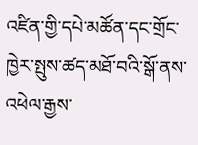འཛིན་གྱི་དཔེ་མཚོན་དང་གྲོང་ཁྱེར་སྤུས་ཚད་མཐོ་བའི་སྒོ་ནས་འཕེལ་རྒྱས་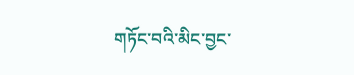གཏོང་བའི་མིང་བྱང་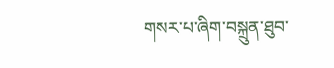གསར་པ་ཞིག་བསྐྲུན་ཐུབ་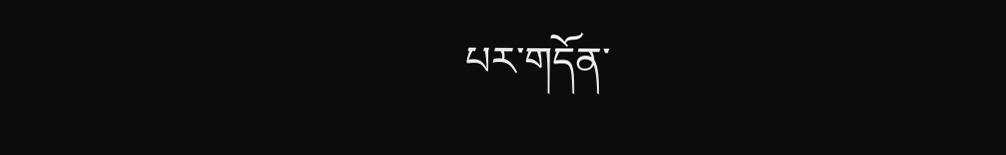པར་གདོན་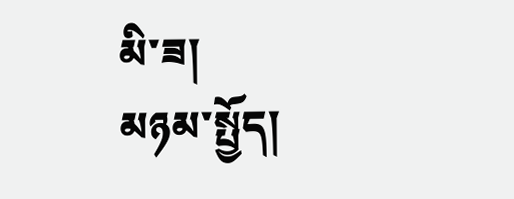མི་ཟ།
མཉམ་སྤྱོད།